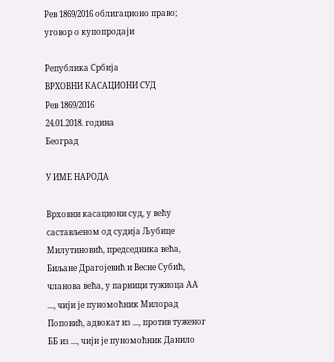Рев 1869/2016 облигационо право; уговор о купопродаји

Република Србија
ВРХОВНИ КАСАЦИОНИ СУД
Рев 1869/2016
24.01.2018. година
Београд

У ИМЕ НАРОДА

Врховни касациони суд, у већу састављеном од судија Љубице Милутиновић, председника већа, Биљане Драгојевић и Весне Субић, чланова већа, у парници тужиоца АА ..., чији је пуномоћник Милорад Поповић, адвокат из ..., против туженог ББ из ..., чији је пуномоћник Данило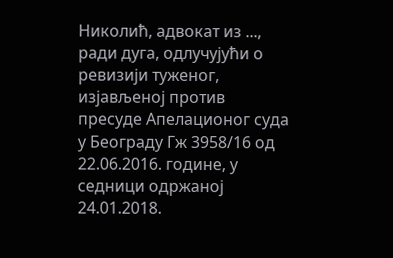Николић, адвокат из ..., ради дуга, одлучујући о ревизији туженог, изјављеној против пресуде Апелационог суда у Београду Гж 3958/16 од 22.06.2016. године, у седници одржаној 24.01.2018.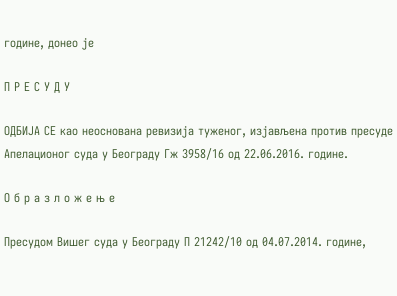године, донео је

П Р Е С У Д У

ОДБИЈА СЕ као неоснована ревизија туженог, изјављена против пресуде Апелационог суда у Београду Гж 3958/16 од 22.06.2016. године.

О б р а з л о ж е њ е

Пресудом Вишег суда у Београду П 21242/10 од 04.07.2014. године,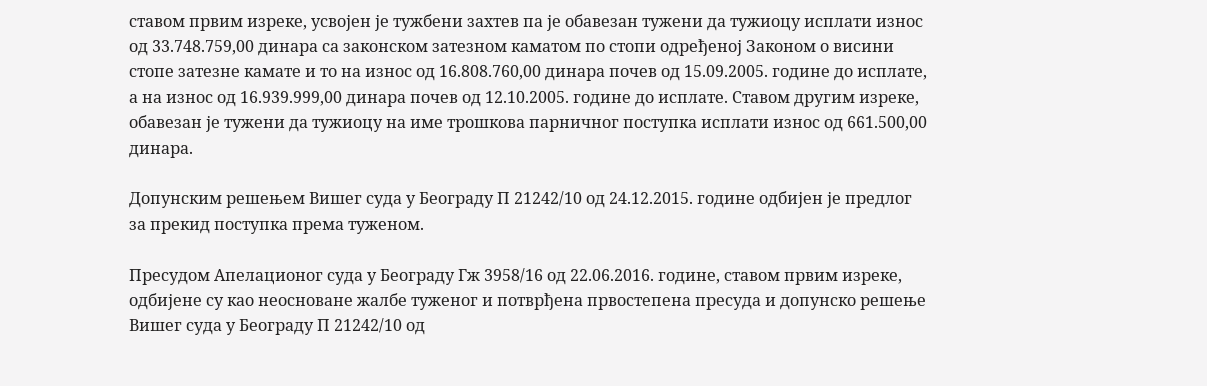ставом првим изреке, усвојен је тужбени захтев па је обавезан тужени да тужиоцу исплати износ од 33.748.759,00 динара са законском затезном каматом по стопи одређеној Законом о висини стопе затезне камате и то на износ од 16.808.760,00 динара почев од 15.09.2005. године до исплате, а на износ од 16.939.999,00 динара почев од 12.10.2005. године до исплате. Ставом другим изреке, обавезан је тужени да тужиоцу на име трошкова парничног поступка исплати износ од 661.500,00 динара.

Допунским решењем Вишег суда у Београду П 21242/10 од 24.12.2015. године одбијен је предлог за прекид поступка према туженом.

Пресудом Апелационог суда у Београду Гж 3958/16 од 22.06.2016. године, ставом првим изреке, одбијене су као неосноване жалбе туженог и потврђена првостепена пресуда и допунско решење Вишег суда у Београду П 21242/10 од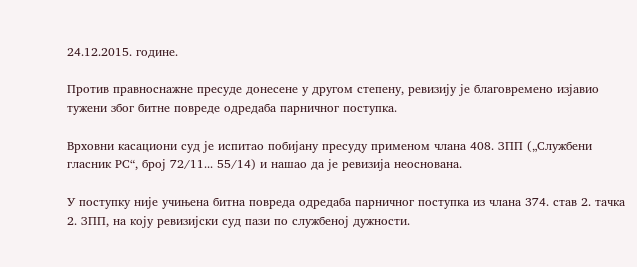24.12.2015. године.

Против правноснажне пресуде донесене у другом степену, ревизију је благовремено изјавио тужени због битне повреде одредаба парничног поступка.

Врховни касациони суд је испитао побијану пресуду применом члана 408. ЗПП („Службени гласник РС“, број 72/11... 55/14) и нашао да је ревизија неоснована.

У поступку није учињена битна повреда одредаба парничног поступка из члана 374. став 2. тачка 2. ЗПП, на коју ревизијски суд пази по службеној дужности.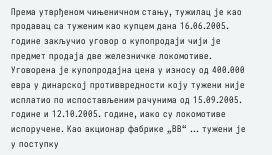Према утврђеном чињеничном стању, тужилац је као продавац са туженим као купцем дана 16.06.2005. године закључио уговор о купопродаји чији је предмет продаја две железничке локомотиве. Уговорена је купопродајна цена у износу од 400.000 евра у динарској противвредности коју тужени није исплатио по испостављеним рачунима од 15.09.2005. године и 12.10.2005. године, иако су локомотиве испоручене. Као акционар фабрике „ВВ“ ... тужени је у поступку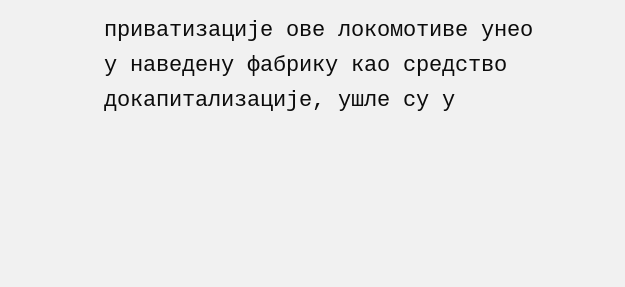приватизације ове локомотиве унео у наведену фабрику као средство докапитализације, ушле су у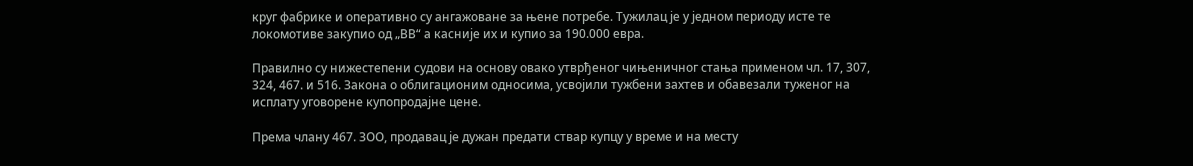круг фабрике и оперативно су ангажоване за њене потребе. Тужилац је у једном периоду исте те локомотиве закупио од „ВВ“ а касније их и купио за 190.000 евра.

Правилно су нижестепени судови на основу овако утврђеног чињеничног стања применом чл. 17, 307, 324, 467. и 516. Закона о облигационим односима, усвојили тужбени захтев и обавезали туженог на исплату уговорене купопродајне цене.

Према члану 467. ЗОО, продавац је дужан предати ствар купцу у време и на месту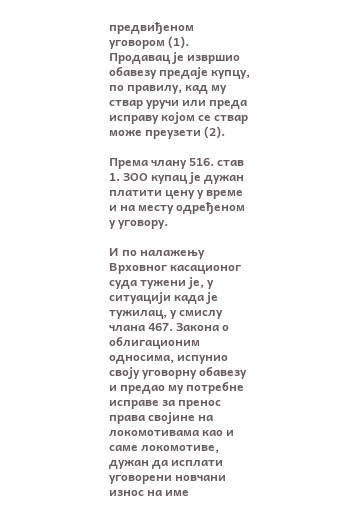предвиђеном уговором (1). Продавац је извршио обавезу предаје купцу, по правилу, кад му ствар уручи или преда исправу којом се ствар може преузети (2).

Према члану 516. став 1. ЗОО купац је дужан платити цену у време и на месту одређеном у уговору.

И по налажењу Врховног касационог суда тужени је, у ситуацији када је тужилац, у смислу члана 467. Закона о облигационим односима, испунио своју уговорну обавезу и предао му потребне исправе за пренос права својине на локомотивама као и саме локомотиве, дужан да исплати уговорени новчани износ на име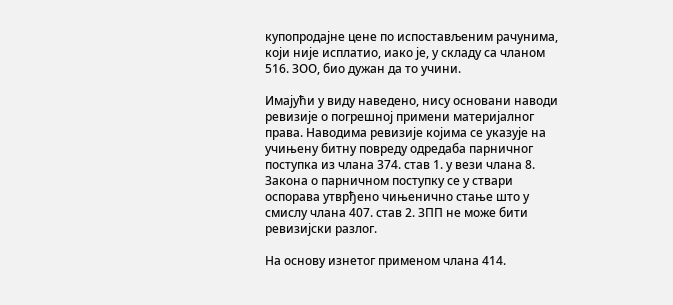купопродајне цене по испостављеним рачунима, који није исплатио, иако је, у складу са чланом 516. ЗОО, био дужан да то учини.

Имајући у виду наведено, нису основани наводи ревизије о погрешној примени материјалног права. Наводима ревизије којима се указује на учињену битну повреду одредаба парничног поступка из члана 374. став 1. у вези члана 8. Закона о парничном поступку се у ствари оспорава утврђено чињенично стање што у смислу члана 407. став 2. ЗПП не може бити ревизијски разлог.

На основу изнетог применом члана 414.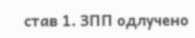став 1. ЗПП одлучено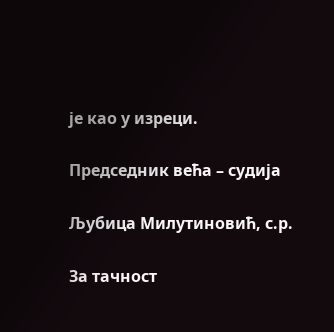је као у изреци.

Председник већа – судија

Љубица Милутиновић, с.р.

За тачност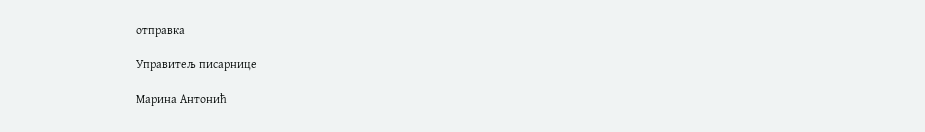отправка

Управитељ писарнице

Марина Антонић